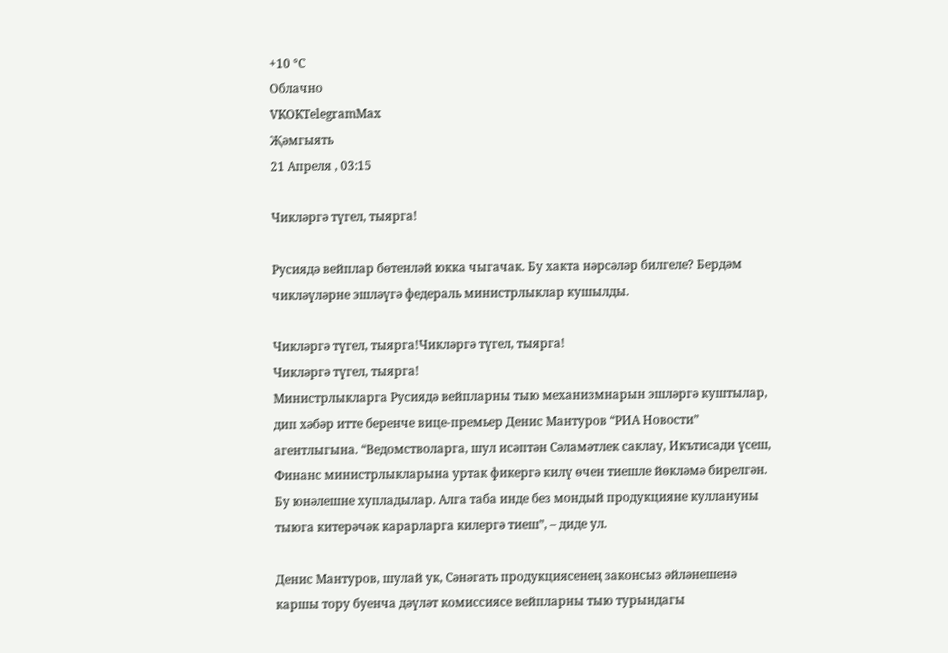+10 °С
Облачно
VKOKTelegramMax
Җәмгыять
21 Апреля , 03:15

Чикләргә түгел, тыярга!

Русиядә вейплар бөтенләй юкка чыгачак. Бу хакта нәрсәләр билгеле? Бердәм чикләүләрне эшләүгә федераль министрлыклар кушылды.

Чикләргә түгел, тыярга!Чикләргә түгел, тыярга!
Чикләргә түгел, тыярга!
Министрлыкларга Русиядә вейпларны тыю механизмнарын эшләргә куштылар, дип хәбәр итте беренче вице-премьер Денис Мантуров “РИА Новости” агентлыгына. “Ведомстволарга, шул исәптән Сәламәтлек саклау, Икътисади үсеш, Финанс министрлыкларына уртак фикергә килү өчен тиешле йөкләмә бирелгән. Бу юнәлешне хупладылар. Алга таба инде без мондый продукцияне куллануны тыюга китерәчәк карарларга килергә тиеш”, – диде ул.

Денис Мантуров, шулай ук, Сәнәгать продукциясенең законсыз әйләнешенә каршы тору буенча дәүләт комиссиясе вейпларны тыю турындагы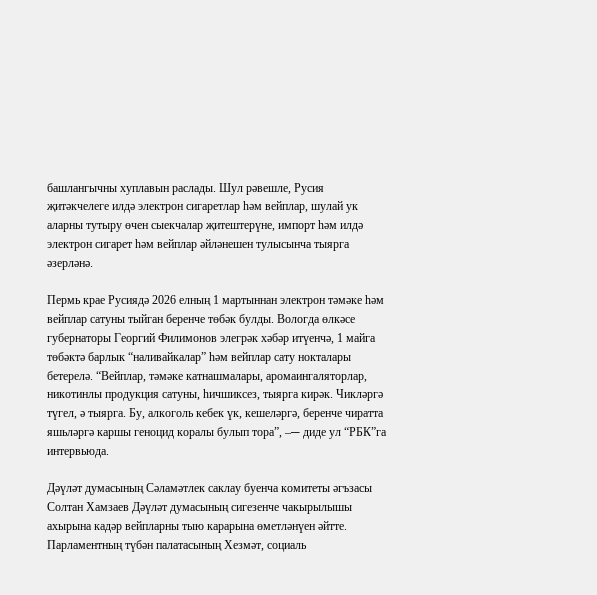башлангычны хуплавын раслады. Шул рәвешле, Русия җитәкчелеге илдә электрон сигаретлар һәм вейплар, шулай ук аларны тутыру өчен сыекчалар җитештерүне, импорт һәм илдә электрон сигарет һәм вейплар әйләнешен тулысынча тыярга әзерләнә.

Пермь крае Русиядә 2026 елның 1 мартыннан электрон тәмәке һәм вейплар сатуны тыйган беренче төбәк булды. Вологда өлкәсе губернаторы Георгий Филимонов элегрәк хәбәр итүенчә, 1 майга төбәктә барлык “наливайкалар” һәм вейплар сату нокталары бетерелә. “Вейплар, тәмәке катнашмалары, аромаингаляторлар, никотинлы продукция сатуны, һичшиксез, тыярга кирәк. Чикләргә түгел, ә тыярга. Бу, алкоголь кебек үк, кешеләргә, беренче чиратта яшьләргә каршы геноцид коралы булып тора”, –─ диде ул “РБК”га интервьюда.

Дәүләт думасының Сәламәтлек саклау буенча комитеты әгъзасы Солтан Хамзаев Дәүләт думасының сигезенче чакырылышы ахырына кадәр вейпларны тыю карарына өметләнүен әйтте. Парламентның түбән палатасының Хезмәт, социаль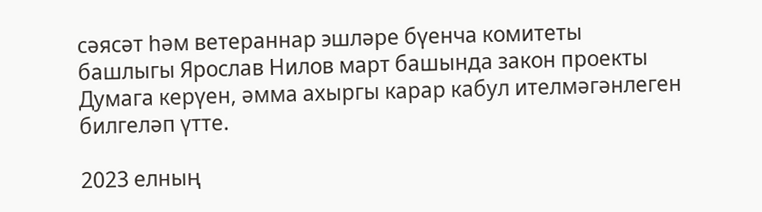сәясәт һәм ветераннар эшләре бүенча комитеты башлыгы Ярослав Нилов март башында закон проекты Думага керүен, әмма ахыргы карар кабул ителмәгәнлеген билгеләп үтте.

2023 елның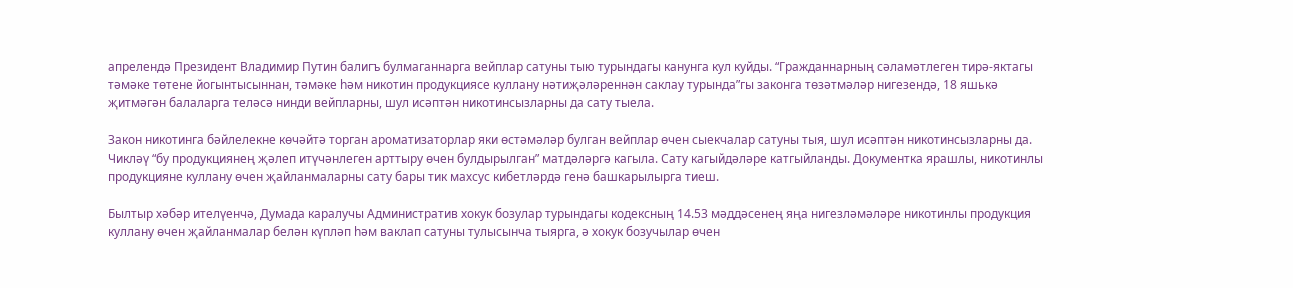апрелендә Президент Владимир Путин балигъ булмаганнарга вейплар сатуны тыю турындагы канунга кул куйды. “Гражданнарның сәламәтлеген тирә-яктагы тәмәке төтене йогынтысыннан, тәмәке һәм никотин продукциясе куллану нәтиҗәләреннән саклау турында”гы законга төзәтмәләр нигезендә, 18 яшькә җитмәгән балаларга теләсә нинди вейпларны, шул исәптән никотинсызларны да сату тыела.

Закон никотинга бәйлелекне көчәйтә торган ароматизаторлар яки өстәмәләр булган вейплар өчен сыекчалар сатуны тыя, шул исәптән никотинсызларны да. Чикләү “бу продукциянең җәлеп итүчәнлеген арттыру өчен булдырылган” матдәләргә кагыла. Сату кагыйдәләре катгыйланды. Документка ярашлы, никотинлы продукцияне куллану өчен җайланмаларны сату бары тик махсус кибетләрдә генә башкарылырга тиеш.

Былтыр хәбәр ителүенчә, Думада каралучы Административ хокук бозулар турындагы кодексның 14.53 мәддәсенең яңа нигезләмәләре никотинлы продукция куллану өчен җайланмалар белән күпләп һәм ваклап сатуны тулысынча тыярга, ә хокук бозучылар өчен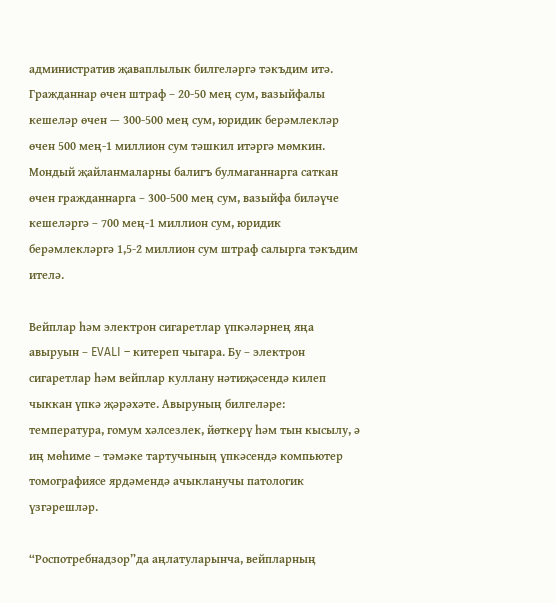административ җаваплылык билгеләргә тәкъдим итә.
Гражданнар өчен штраф – 20-50 мең сум, вазыйфалы кешеләр өчен — 300-500 мең сум, юридик берәмлекләр өчен 500 мең-1 миллион сум тәшкил итәргә мөмкин. Мондый җайланмаларны балигъ булмаганнарга саткан өчен гражданнарга – 300-500 мең сум, вазыйфа биләүче кешеләргә – 700 мең-1 миллион сум, юридик берәмлекләргә 1,5-2 миллион сум штраф салырга тәкъдим ителә.

Вейплар һәм электрон сигаретлар үпкәләрнең яңа авыруын – EVALI – китереп чыгара. Бу – электрон сигаретлар һәм вейплар куллану нәтиҗәсендә килеп чыккан үпкә җәрәхәте. Авыруның билгеләре: температура, гомум хәлсезлек, йөткерү һәм тын кысылу, ә иң мөһиме – тәмәке тартучының үпкәсендә компьютер томографиясе ярдәмендә ачыкланучы патологик үзгәрешләр.

“Роспотребнадзор”да аңлатуларынча, вейпларның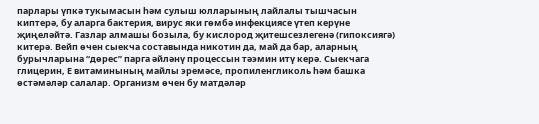парлары үпкә тукымасын һәм сулыш юлларының лайлалы тышчасын киптерә, бу аларга бактерия, вирус яки гөмбә инфекциясе үтеп керүне җиңеләйтә. Газлар алмашы бозыла, бу кислород җитешсезлегенә (гипоксиягә) китерә. Вейп өчен сыекча составында никотин да, май да бар, аларның бурычларына “дөрес” парга әйләнү процессын тәэмин итү керә. Сыекчага глицерин, Е витаминының майлы эремәсе, пропиленгликоль һәм башка өстәмәләр салалар. Организм өчен бу матдәләр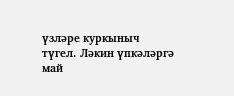үзләре куркыныч түгел. Ләкин үпкәләргә май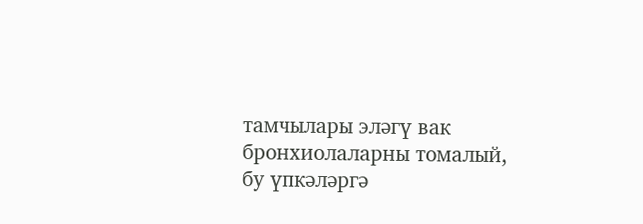тамчылары эләгү вак бронхиолаларны томалый, бу үпкәләргә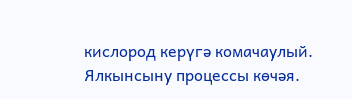кислород керүгә комачаулый. Ялкынсыну процессы көчәя.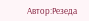Автор:Резеда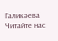Галикәева
Читайте нас